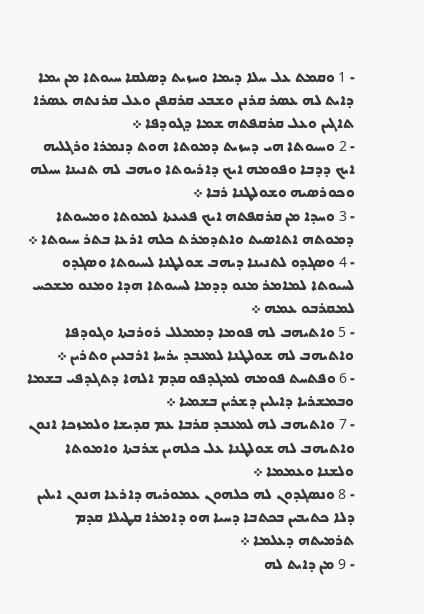- 1 ܘܩܡܬ ܥܠ ܚܠܐ ܕܝܡܐ ܘܚܙܝܬ ܕܤܠܩܐ ܚܝܘܬܐ ܡܢ ܝܡܐ ܕܐܝܬ ܠܗ ܥܤܪ ܩܪܢܢ ܘܫܒܥ ܩܪܩܦܢ ܘܥܠ ܩܪܢܬܗ ܥܤܪܐ ܬܐܓܝܢ ܘܥܠ ܩܪܩܦܬܗ ܫܡܐ ܕܓܘܕܦܐ ܀
- 2 ܘܚܝܘܬܐ ܗܝ ܕܚܙܝܬ ܕܡܘܬܐ ܗܘܬ ܕܢܡܪܐ ܘܪܓܠܝܗ ܐܝܟ ܕܕܒܐ ܘܦܘܡܗ ܐܝܟ ܕܐܪܝܘܬܐ ܘܝܗܒ ܠܗ ܬܢܝܢܐ ܚܝܠܗ ܘܟܘܪܤܝܗ ܘܫܘܠܛܢܐ ܪܒܐ ܀
- 3 ܘܚܕܐ ܡܢ ܩܪܩܦܬܗ ܐܝܟ ܦܥܝܥܬܐ ܠܡܘܬܐ ܘܡܚܘܬܐ ܕܡܘܬܗ ܐܬܐܤܝܬ ܘܐܬܕܡܪܬ ܟܠܗ ܐܪܥܐ ܒܬܪ ܚܝܘܬܐ ܀
- 4 ܘܤܓܕܘ ܠܬܢܝܢܐ ܕܝܗܒ ܫܘܠܛܢܐ ܠܚܝܘܬܐ ܘܤܓܕܘ ܠܚܝܘܬܐ ܠܡܐܡܪ ܡܢܘ ܕܕܡܐ ܠܚܝܘܬܐ ܗܕܐ ܘܡܢܘ ܡܫܟܚ ܠܡܩܪܒܘ ܥܡܗ ܀
- 5 ܘܐܬܝܗܒ ܠܗ ܦܘܡܐ ܕܡܡܠܠ ܪܘܪܒܬܐ ܘܓܘܕܦܐ ܘܐܬܝܗܒ ܠܗ ܫܘܠܛܢܐ ܠܡܥܒܕ ܝܪܚܐ ܐܪܒܥܝܢ ܘܬܪܝܢ ܀
- 6 ܘܦܬܚܬ ܦܘܡܗ ܠܡܓܕܦܘ ܩܕܡ ܐܠܗܐ ܕܬܓܕܦܝ ܒܫܡܐ ܘܒܡܫܪܝܐ ܕܐܝܠܝܢ ܕܫܪܝܢ ܒܫܡܝܐ ܀
- 7 ܘܐܬܝܗܒ ܠܗ ܠܡܥܒܕ ܩܪܒܐ ܥܡ ܩܕܝܫܐ ܘܠܡܙܟܐ ܐܢܘܢ ܘܐܬܝܗܒ ܠܗ ܫܘܠܛܢܐ ܥܠ ܟܠܗܝܢ ܫܪܒܬܐ ܘܐܡܘܬܐ ܘܠܫܢܐ ܘܥܡܡܐ ܀
- 8 ܘܢܤܓܕܘܢ ܠܗ ܟܠܗܘܢ ܥܡܘܪܝܗ ܕܐܪܥܐ ܗܢܘܢ ܐܝܠܝܢ ܕܠܐ ܟܬܝܒܝܢ ܒܟܬܒܐ ܕܚܝܐ ܗܘ ܕܐܡܪܐ ܩܛܝܠܐ ܩܕܡ ܬܪܡܝܬܗ ܕܥܠܡܐ ܀
- 9 ܡܢ ܕܐܝܬ ܠܗ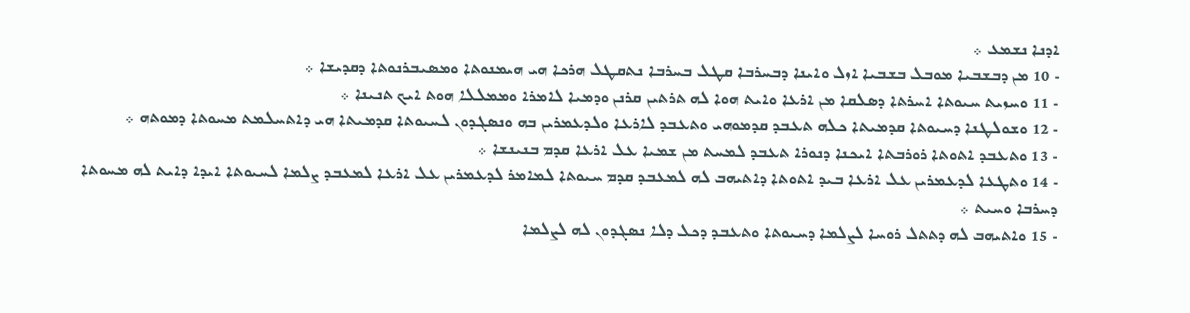ܐܕܢܐ ܢܫܡܥ ܀
- 10 ܡܢ ܕܒܫܒܝܐ ܡܘܒܠ ܒܫܒܝܐ ܐܙܠ ܘܐܝܢܐ ܕܒܚܪܒܐ ܩܛܠ ܒܚܪܒܐ ܢܬܩܛܠ ܗܪܟܐ ܗܝ ܗܝܡܢܘܬܐ ܘܡܤܝܒܪܢܘܬܐ ܕܩܕܝܫܐ ܀
- 11 ܘܚܙܝܬ ܚܝܘܬܐ ܐܚܪܬܐ ܕܤܠܩܐ ܡܢ ܐܪܥܐ ܘܐܝܬ ܗܘܐ ܠܗ ܬܪܬܝܢ ܩܪܢܢ ܘܕܡܝܐ ܠܐܡܪܐ ܘܡܡܠܠܐ ܗܘܬ ܐܝܟ ܬܢܝܢܐ ܀
- 12 ܘܫܘܠܛܢܐ ܕܚܝܘܬܐ ܩܕܡܝܬܐ ܟܠܗ ܬܥܒܕ ܩܕܡܘܗܝ ܘܬܥܒܕ ܠܐܪܥܐ ܘܠܕܥܡܪܝܢ ܒܗ ܘܢܤܓܕܘܢ ܠܚܝܘܬܐ ܩܕܡܝܬܐ ܗܝ ܕܐܬܚܠܡܬ ܡܚܘܬܐ ܕܡܘܬܗ ܀
- 13 ܘܬܥܒܕ ܐܬܘܬܐ ܪܘܪܒܬܐ ܐܝܟܢܐ ܕܢܘܪܐ ܬܥܒܕ ܠܡܚܬ ܡܢ ܫܡܝܐ ܥܠ ܐܪܥܐ ܩܕܡ ܒܢܝܢܫܐ ܀
- 14 ܘܬܛܥܐ ܠܕܥܡܪܝܢ ܥܠ ܐܪܥܐ ܒܝܕ ܐܬܘܬܐ ܕܐܬܝܗܒ ܠܗ ܠܡܥܒܕ ܩܕܡ ܚܝܘܬܐ ܠܡܐܡܪ ܠܕܥܡܪܝܢ ܥܠ ܐܪܥܐ ܠܡܥܒܕ ܨܠܡܐ ܠܚܝܘܬܐ ܐܝܕܐ ܕܐܝܬ ܠܗ ܡܚܘܬܐ ܕܚܪܒܐ ܘܚܝܬ ܀
- 15 ܘܐܬܝܗܒ ܠܗ ܕܬܬܠ ܪܘܚܐ ܠܨܠܡܐ ܕܚܝܘܬܐ ܘܬܥܒܕ ܕܟܠ ܕܠܐ ܢܤܓܕܘܢ ܠܗ ܠܨܠܡܐ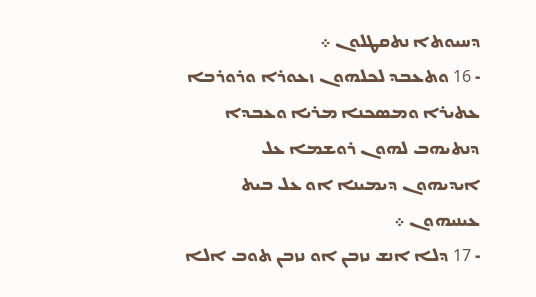ܕܚܝܘܬܐ ܢܬܩܛܠܘܢ ܀
- 16 ܘܬܥܒܕ ܠܟܠܗܘܢ ܙܥܘܪܐ ܘܪܘܪܒܐ ܥܬܝܪܐ ܘܡܤܟܢܐ ܡܪܝܐ ܘܥܒܕܐ ܕܢܬܝܗܒ ܠܗܘܢ ܪܘܫܡܐ ܥܠ ܐܝܕܝܗܘܢ ܕܝܡܝܢܐ ܐܘ ܥܠ ܒܝܬ ܥܝܢܝܗܘܢ ܀
- 17 ܕܠܐ ܐܢܫ ܢܙܒܢ ܐܘ ܢܙܒܢ ܬܘܒ ܐܠܐ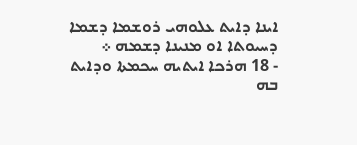ܐܝܢܐ ܕܐܝܬ ܥܠܘܗܝ ܪܘܫܡܐ ܕܫܡܐ ܕܚܝܘܬܐ ܐܘ ܡܢܝܢܐ ܕܫܡܗ ܀
- 18 ܗܪܟܐ ܐܝܬܝܗ ܚܟܡܬܐ ܘܕܐܝܬ ܒܗ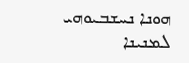ܗܘܢܐ ܢܚܫܒܝܘܗܝ ܠܡܢܝܢܐ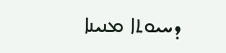ܕܚܝܘܬܐ ܡܢܝܢܐ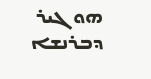ܗܘ ܓܝܪ ܕܒܪܢܫܐ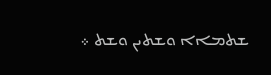ܫܬܡܐܐ ܘܫܬܝܢ ܘܫܬ ܀